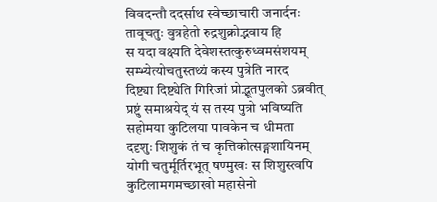विवदन्तौ ददर्साथ स्वेच्छाचारी जनार्दनः
तावूचतुः वुत्रहेतो रुद्रशुक्रोद्भवाय हि
स यदा वक्ष्यति देवेशस्तत्कुरुध्वमसंशयम्
सम्भ्येत्योचतुस्तथ्यं कस्य पुत्रेति नारद
दिष्ट्या दिष्ट्येति गिरिजां प्रोद्भूतपुलको ऽब्रवीत्
प्रष्टुं समाश्रयेद् यं स तस्य पुत्रो भविष्यति
सहोमया कुटिलया पावकेन च धीमता
ददृशुः शिशुकं तं च कृत्तिकोत्सङ्गशायिनम्
योगी चतुर्मूर्तिरभूत् षण्मुखः स शिशुस्त्वपि
कुटिलामगमच्छाखो महासेनो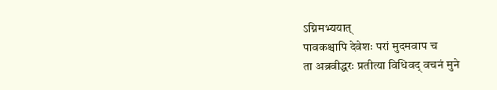ऽग्निमभ्ययात्
पावकश्चापि देवेशः परां मुदमवाप च
ता अब्रवीद्धरः प्रतीत्या विधिवद् वचनं मुने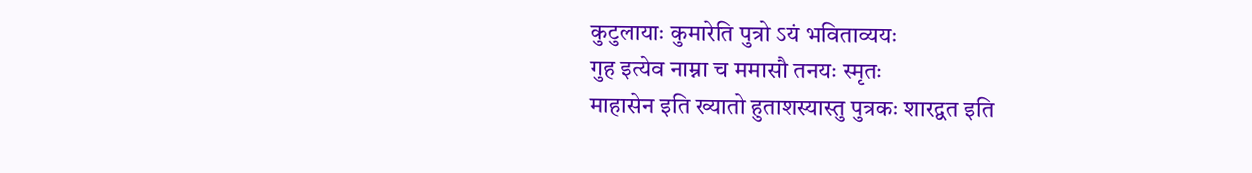कुटुलायाः कुमारेति पुत्रो ऽयं भविताव्ययः
गुह इत्येव नाम्ना च ममासौ तनयः स्मृतः
माहासेन इति ख्यातो हुताशस्यास्तु पुत्रकः शारद्वत इति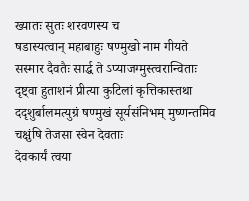ख्यातः सुतः शरवणस्य च
षडास्यत्वान् महाबाहुः षण्मुखो नाम गीयते
सस्मार दैवतैः सार्द्ध ते ऽप्याजग्मुस्त्वरान्विताः
दृष्ट्वा हुताशनं प्रीत्या कुटिलां कृत्तिकास्तथा
ददृशुर्बालमत्युग्रं षण्मुखं सूर्यसंनिभम् मुष्णन्तमिव चक्षुंषि तेजसा स्वेन देवताः
देवकार्यं त्वया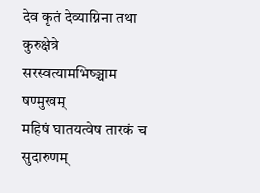देव कृतं देव्याग्निना तथा
कुरुक्षेत्रे सरस्वत्यामभिष्ञ्चाम षण्मुखम्
महिषं घातयत्वेष तारकं च सुदारुणम्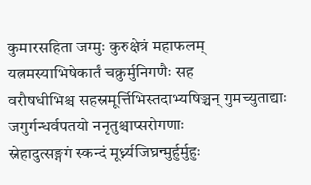कुमारसहिता जग्मुः कुरुक्षेत्रं महाफलम्
यत्नमस्याभिषेकार्तं चक्रुर्मुनिगणैः सह
वरौषधीभिश्च सहस्रमूर्त्तिभिस्तदाभ्यषिञ्चन् गुमच्युताद्याः
जगुर्गन्धर्वपतयो ननृतुश्चाप्सरोगणाः
स्नेहादुत्सङ्गगं स्कन्दं मूर्ध्न्यजिघ्रन्मुर्हुर्मुहुः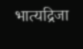भात्यद्रिजा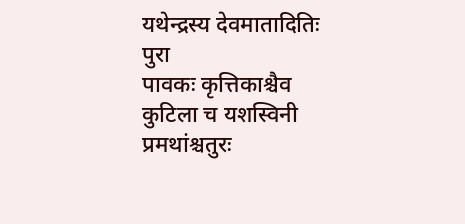यथेन्द्रस्य देवमातादितिः पुरा
पावकः कृत्तिकाश्चैव कुटिला च यशस्विनी
प्रमथांश्चतुरः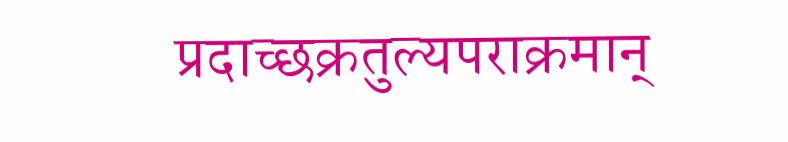प्रदाच्छक्रतुल्यपराक्रमान्